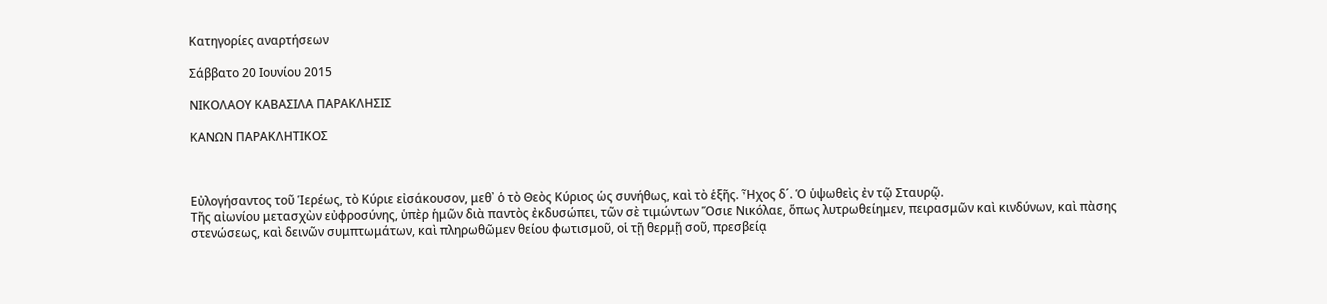Κατηγορίες αναρτήσεων

Σάββατο 20 Ιουνίου 2015

ΝΙΚΟΛΑΟΥ ΚΑΒΑΣΙΛΑ ΠΑΡΑΚΛΗΣΙΣ

ΚΑΝΩΝ ΠΑΡΑΚΛΗΤΙΚΟΣ



Εὐλογήσαντος τοῦ Ἱερέως, τὸ Κύριε εἰσάκουσον, μεθ᾿ ὁ τὸ Θεὸς Κύριος ὡς συνήθως, καὶ τὸ ἑξῆς. Ἦχος δ´. Ὁ ὑψωθεὶς ἐν τῷ Σταυρῷ.
Τῆς αἰωνίου μετασχὼν εὐφροσύνης, ὑπὲρ ἡμῶν διὰ παντὸς ἐκδυσώπει, τῶν σὲ τιμώντων Ὅσιε Νικόλαε, ὅπως λυτρωθείημεν, πειρασμῶν καὶ κινδύνων, καὶ πὰσης στενώσεως, καὶ δεινῶν συμπτωμάτων, καὶ πληρωθῶμεν θείου φωτισμοῦ, οἱ τῇ θερμῇ σοῦ, πρεσβείᾳ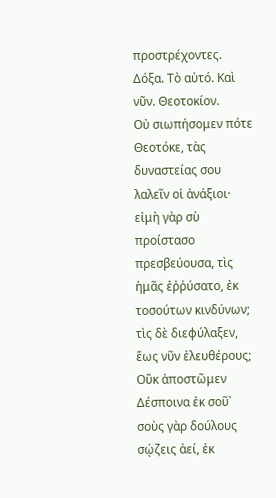προστρέχοντες.
Δόξα. Τὸ αὐτό. Καὶ νῦν. Θεοτοκίον.
Οὐ σιωπήσομεν πότε Θεοτόκε, τὰς δυναστείας σου λαλεῖν οἱ ἀνάξιοι· εἰμὴ γὰρ σὺ προίστασο πρεσβεύουσα, τὶς ἡμᾶς ἐῤῥύσατο, ἐκ τοσούτων κινδύνων; τὶς δὲ διεφύλαξεν, ἕως νῦν ἐλευθέρους; Οὒκ ἀποστῶμεν Δέσποινα ἐκ σοῦ᾿ σοὺς γὰρ δούλους σῴζεις ἀεί, ἐκ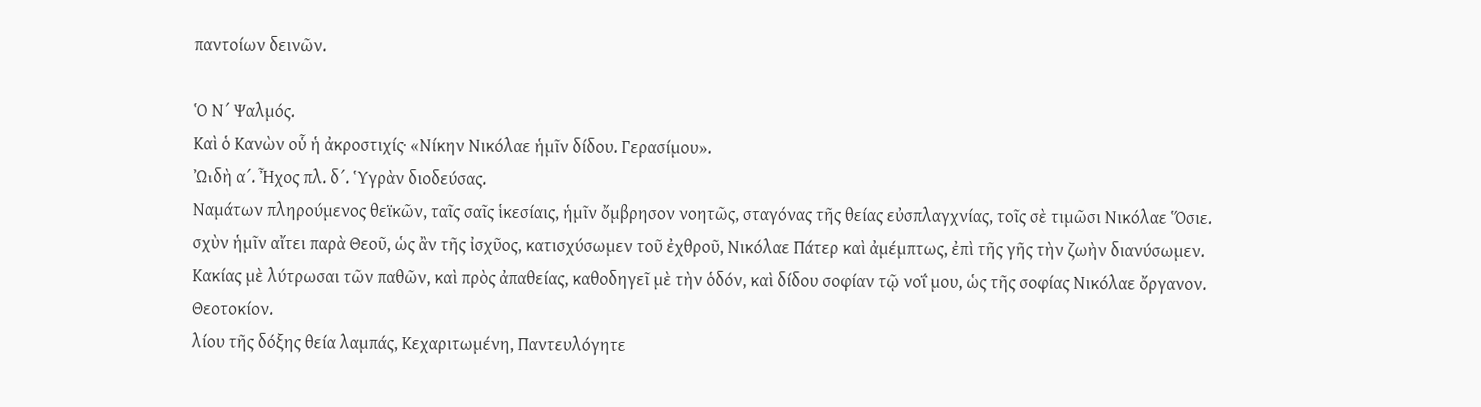παντοίων δεινῶν.

Ὁ Ν´ Ψαλμός.
Καὶ ὁ Κανὼν οὗ ἡ ἀκροστιχίς· «Νίκην Νικόλαε ἡμῖν δίδου. Γερασίμου».
ᾨδὴ α´. Ἦχος πλ. δ´. Ὑγρὰν διοδεύσας.
Ναμάτων πληρούμενος θεϊκῶν, ταῖς σαῖς ἱκεσίαις, ἡμῖν ὄμβρησον νοητῶς, σταγόνας τῆς θείας εὐσπλαγχνίας, τοῖς σὲ τιμῶσι Νικόλαε Ὅσιε.
σχὺν ἡμῖν αἴτει παρὰ Θεοῦ, ὡς ἂν τῆς ἰσχῦος, κατισχύσωμεν τοῦ ἐχθροῦ, Νικόλαε Πάτερ καὶ ἀμέμπτως, ἐπὶ τῆς γῆς τὴν ζωὴν διανύσωμεν.
Κακίας μὲ λύτρωσαι τῶν παθῶν, καὶ πρὸς ἀπαθείας, καθοδηγεῖ μὲ τὴν ὁδόν, καὶ δίδου σοφίαν τῷ νοΐ μου, ὡς τῆς σοφίας Νικόλαε ὄργανον.
Θεοτοκίον.
λίου τῆς δόξης θεία λαμπάς, Κεχαριτωμένη, Παντευλόγητε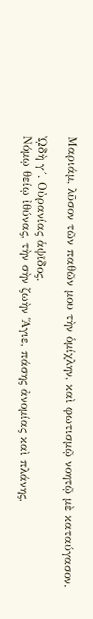Μαριάμ, λῦσον τῶν παθῶν μου τὴν ὁμίχλην, καὶ φωτισμῷ νοητῷ μὲ καταύγασον.

ᾨδὴ γ´. Οὐρανίας ἁψῖδος.
Νόμῳ θείῳ ἰθύνας, τὴν σὴν ζωὴν Ἅγιε, πάσης ἀνομίας καὶ πλάνης,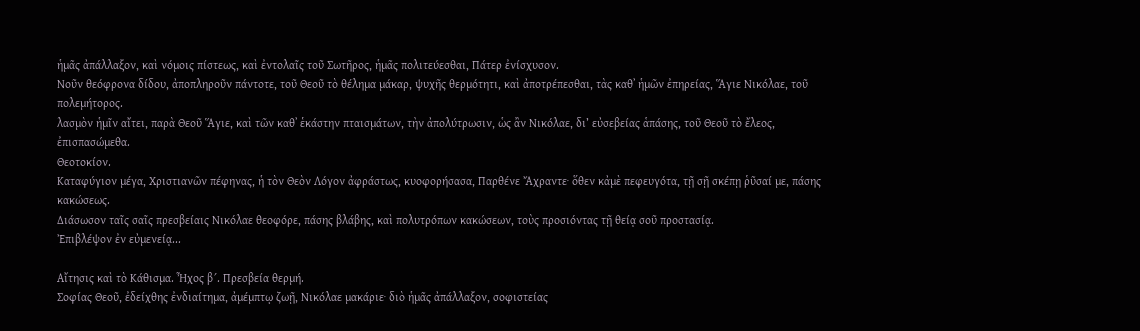ἡμᾶς ἀπάλλαξον, καὶ νόμοις πίστεως, καὶ ἐντολαῖς τοῦ Σωτῆρος, ἡμᾶς πολιτεύεσθαι, Πάτερ ἐνίσχυσον.
Νοῦν θεόφρονα δίδου, ἀποπληροῦν πάντοτε, τοῦ Θεοῦ τὸ θέλημα μάκαρ, ψυχῆς θερμότητι, καὶ ἀποτρέπεσθαι, τὰς καθ᾿ ἡμῶν ἐπηρείας, Ἅγιε Νικόλαε, τοῦ πολεμήτορος.
λασμὸν ἡμῖν αἴτει, παρὰ Θεοῦ Ἅγιε, καὶ τῶν καθ᾿ ἑκάστην πταισμάτων, τὴν ἀπολύτρωσιν, ὡς ἂν Νικόλαε, δι’ εὐσεβείας ἁπάσης, τοῦ Θεοῦ τὸ ἔλεος, ἐπισπασώμεθα.
Θεοτοκίον.
Καταφύγιον μέγα, Χριστιανῶν πέφηνας, ἡ τὸν Θεὸν Λόγον ἀφράστως, κυοφορήσασα, Παρθένε Ἄχραντε· ὅθεν κἀμὲ πεφευγότα, τῇ σῇ σκέπῃ ῥῦσαί με, πάσης κακώσεως.
Διάσωσον ταῖς σαῖς πρεσβείαις Νικόλαε θεοφόρε, πάσης βλάβης, καὶ πολυτρόπων κακώσεων, τοὺς προσιόντας τῇ θείᾳ σοῦ προστασίᾳ.
Ἐπιβλέψον ἐν εὐμενείᾳ...

Αἴτησις καὶ τὸ Κάθισμα. Ἦχος β´. Πρεσβεία θερμή.
Σοφίας Θεοῦ, ἐδείχθης ἐνδιαίτημα, ἀμέμπτῳ ζωῇ, Νικόλαε μακάριε· διὸ ἡμᾶς ἀπάλλαξον, σοφιστείας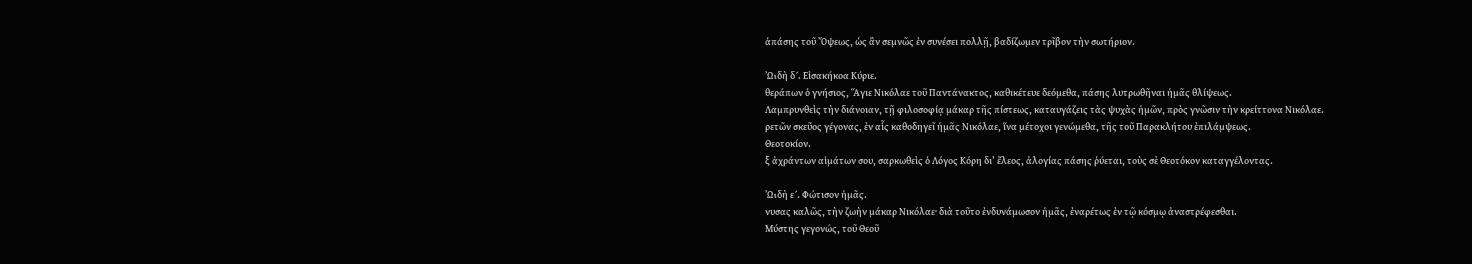ἁπάσης τοῦ Ὄψεως, ὡς ἂν σεμνῶς ἐν συνέσει πολλῇ, βαδίζωμεν τρῖβον τὴν σωτήριον.

ᾨδὴ δ´. Εἰσακήκοα Κύριε.
θεράπων ὁ γνήσιος, Ἅγιε Νικόλαε τοῦ Παντάνακτος, καθικέτευε δεόμεθα, πάσης λυτρωθῆναι ἡμᾶς θλίψεως.
Λαμπρυνθεὶς τὴν διάνοιαν, τῇ φιλοσοφίᾳ μάκαρ τῆς πίστεως, καταυγάζεις τὰς ψυχὰς ἡμῶν, πρὸς γνῶσιν τὴν κρείττονα Νικόλαε.
ρετῶν σκεῦος γέγονας, ἐν αἷς καθοδηγεῖ ἡμᾶς Νικόλαε, ἵνα μέτοχοι γενώμεθα, τῆς τοῦ Παρακλήτου ἐπιλάμψεως.
Θεοτοκίον.
ξ ἀχράντων αἱμάτων σου, σαρκωθεὶς ὁ Λόγος Κόρη δι’ ἔλεος, ἀλογίας πάσης ῥύεται, τοὺς σὲ Θεοτόκον καταγγέλοντας.

ᾨδὴ ε´. Φώτισον ἡμᾶς.
νυσας καλῶς, τὴν ζωὴν μάκαρ Νικόλαε· διὰ τοῦτο ἐνδυνάμωσον ἡμᾶς, ἐναρέτως ἐν τῷ κόσμῳ ἀναστρέφεσθαι.
Μύστης γεγονώς, τοῦ Θεοῦ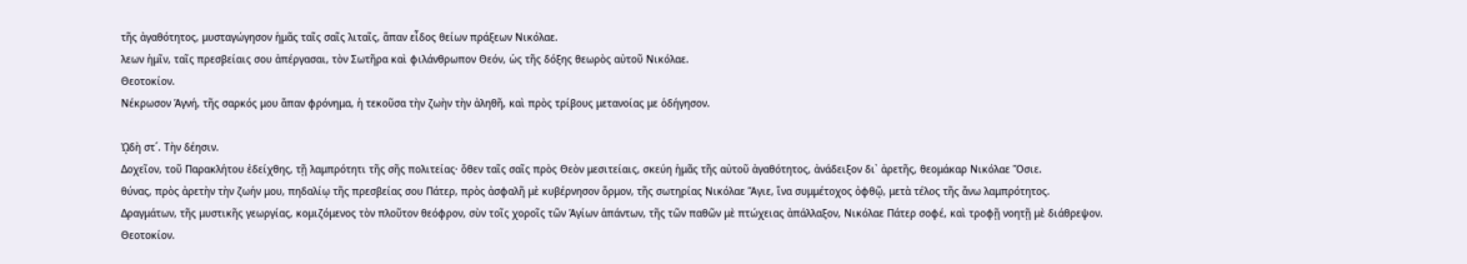τῆς ἀγαθότητος, μυσταγώγησον ἡμᾶς ταῖς σαῖς λιταῖς, ἅπαν εἶδος θείων πράξεων Νικόλαε.
λεων ἡμῖν, ταῖς πρεσβείαις σου ἀπέργασαι, τὸν Σωτῆρα καὶ φιλάνθρωπον Θεόν, ὡς τῆς δόξης θεωρὸς αὐτοῦ Νικόλαε.
Θεοτοκίον.
Νέκρωσον Ἁγνή, τῆς σαρκός μου ἅπαν φρόνημα, ἡ τεκοῦσα τὴν ζωὴν τὴν ἀληθῆ, καὶ πρὸς τρίβους μετανοίας με ὁδήγησον.

ᾨδὴ στ´. Τὴν δέησιν.
Δοχεῖον, τοῦ Παρακλήτου ἐδείχθης, τῇ λαμπρότητι τῆς σῆς πολιτείας· ὅθεν ταῖς σαῖς πρὸς Θεὸν μεσιτείαις, σκεύη ἡμᾶς τῆς αὐτοῦ ἀγαθότητος, ἀνάδειξον δι᾿ ἀρετῆς, θεομάκαρ Νικόλαε Ὅσιε.
θύνας, πρὸς ἀρετὴν τὴν ζωήν μου, πηδαλίῳ τῆς πρεσβείας σου Πάτερ, πρὸς ἀσφαλῆ μὲ κυβέρνησον ὅρμον, τῆς σωτηρίας Νικόλαε Ἅγιε, ἵνα συμμέτοχος ὀφθῷ, μετὰ τέλος τῆς ἄνω λαμπρότητος.
Δραγμάτων, τῆς μυστικῆς γεωργίας, κομιζόμενος τὸν πλοῦτον θεόφρον, σὺν τοῖς χοροῖς τῶν Ἁγίων ἁπάντων, τῆς τῶν παθῶν μὲ πτώχειας ἀπάλλαξον, Νικόλαε Πάτερ σοφέ, καὶ τροφῇ νοητῇ μὲ διάθρεψον.
Θεοτοκίον.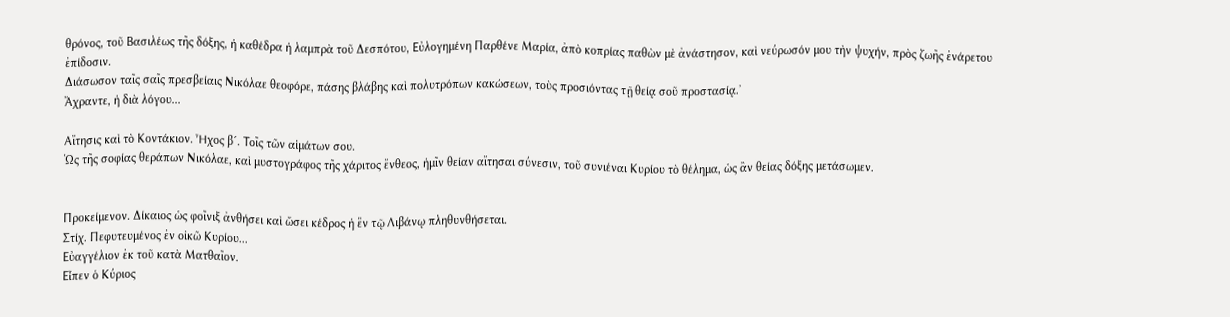θρόνος, τοῦ Βασιλέως τῆς δόξης, ἡ καθέδρα ἡ λαμπρὰ τοῦ Δεσπότου, Εὐλογημένη Παρθένε Μαρία, ἀπὸ κοπρίας παθὼν μὲ ἀνάστησον, καὶ νεύρωσόν μου τὴν ψυχήν, πρὸς ζωῆς ἐνάρετου ἐπίδοσιν.
Διάσωσον ταῖς σαῖς πρεσβείαις Νικόλαε θεοφόρε, πάσης βλάβης καὶ πολυτρόπων κακώσεων, τοὺς προσιόντας τῇ θείᾳ σοῦ προστασίᾳ.᾿
Ἄχραντε, ἡ διὰ λόγου...

Αἴτησις καὶ τὸ Κοντάκιον. Ἦχος β´. Τοῖς τῶν αἱμάτων σου.
Ὡς τῆς σοφίας θεράπων Νικόλαε, καὶ μυστογράφος τῆς χάριτος ἔνθεος, ἡμῖν θείαν αἴτησαι σύνεσιν, τοῦ συνιέναι Κυρίου τὸ θέλημα, ὡς ἂν θείας δόξης μετάσωμεν.


Προκείμενον. Δίκαιος ὡς φοῖνιξ ἀνθήσει καὶ ὤσει κέδρος ἡ ἓν τῷ Λιβάνῳ πληθυνθήσεται.
Στίχ. Πεφυτευμένος ἐν οἰκῶ Κυρίου...
Εὐαγγέλιον ἐκ τοῦ κατὰ Ματθαῖον.
Εἶπεν ὁ Κύριος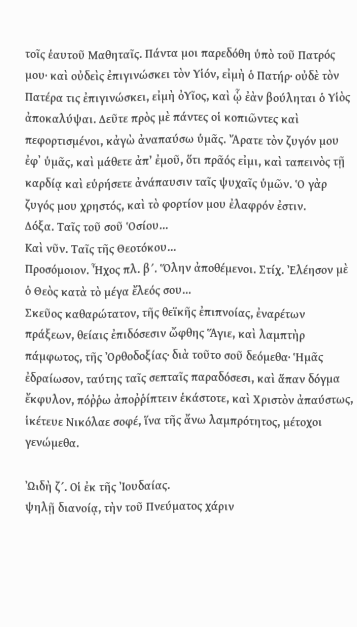τοῖς ἑαυτοῦ Μαθηταῖς. Πάντα μοι παρεδόθη ὑπὸ τοῦ Πατρός μου· καὶ οὐδεὶς ἐπιγινώσκει τὸν Υἱόν, εἰμὴ ὁ Πατήρ· οὐδὲ τὸν Πατέρα τις ἐπιγινώσκει, εἰμὴ ὀΥῖος, καὶ ᾧ ἐὰν βούληται ὁ Υἱὸς ἀποκαλύψαι. Δεῦτε πρὸς μὲ πάντες οἱ κοπιῶντες καὶ πεφορτισμένοι, κἀγὼ ἀναπαύσω ὑμᾶς. Ἄρατε τὸν ζυγόν μου ἐφ᾿ ὑμᾶς, καὶ μάθετε ἀπ’ ἐμοῦ, ὅτι πρᾶός εἰμι, καὶ ταπεινὸς τῇ καρδίᾳ καὶ εὑρήσετε ἀνάπαυσιν ταῖς ψυχαῖς ὑμῶν. Ὁ γὰρ ζυγός μου χρηστός, καὶ τὸ φορτίον μου ἐλαφρόν ἐστιν.
Δόξα. Ταῖς τοῦ σοῦ Ὁσίου...
Καὶ νῦν. Ταῖς τῆς Θεοτόκου...
Προσόμοιον. Ἦχος πλ. β´. Ὅλην ἀποθέμενοι. Στίχ. Ἐλέησον μὲ ὁ Θεὸς κατὰ τὸ μέγα ἔλεός σου...
Σκεῦος καθαρώτατον, τῆς θεϊκῆς ἐπιπνοίας, ἐναρέτων πράξεων, θείαις ἐπιδόσεσιν ὤφθης Ἅγιε, καὶ λαμπτὴρ πάμφωτος, τῆς Ὀρθοδοξίας· διὰ τοῦτο σοῦ δεόμεθα· Ἡμᾶς ἐδραίωσον, ταύτης ταῖς σεπταῖς παραδόσεσι, καὶ ἅπαν δόγμα ἔκφυλον, πόῤῥω ἀποῤῥίπτειν ἑκάστοτε, καὶ Χριστὸν ἀπαύστως, ἱκέτευε Νικόλαε σοφέ, ἵνα τῆς ἄνω λαμπρότητος, μέτοχοι γενώμεθα.

ᾨδὴ ζ´. Οἱ ἐκ τῆς Ἰουδαίας.
ψηλῇ διανοίᾳ, τὴν τοῦ Πνεύματος χάριν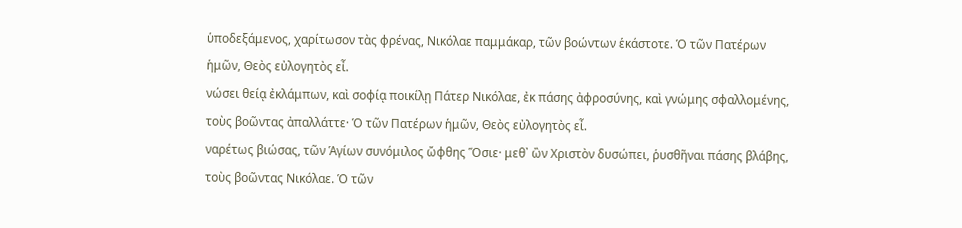ὑποδεξάμενος, χαρίτωσον τὰς φρένας, Νικόλαε παμμάκαρ, τῶν βοώντων ἑκάστοτε. Ὁ τῶν Πατέρων ἡμῶν, Θεὸς εὐλογητὸς εἶ.
νώσει θείᾳ ἐκλάμπων, καὶ σοφίᾳ ποικίλῃ Πάτερ Νικόλαε, ἐκ πάσης ἀφροσύνης, καὶ γνώμης σφαλλομένης, τοὺς βοῶντας ἀπαλλάττε· Ὁ τῶν Πατέρων ἡμῶν, Θεὸς εὐλογητὸς εἶ.
ναρέτως βιώσας, τῶν Ἁγίων συνόμιλος ὤφθης Ὅσιε· μεθ᾿ ὢν Χριστὸν δυσώπει, ῥυσθῆναι πάσης βλάβης, τοὺς βοῶντας Νικόλαε. Ὁ τῶν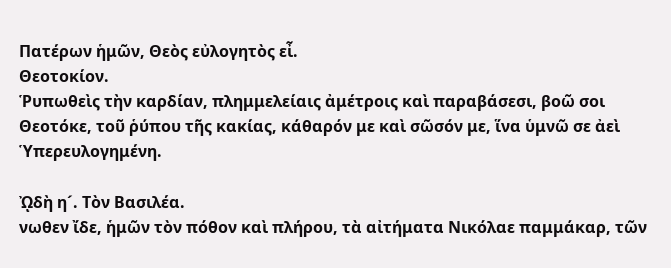Πατέρων ἡμῶν, Θεὸς εὐλογητὸς εἶ.
Θεοτοκίον.
Ῥυπωθεὶς τὴν καρδίαν, πλημμελείαις ἀμέτροις καὶ παραβάσεσι, βοῶ σοι Θεοτόκε, τοῦ ῥύπου τῆς κακίας, κάθαρόν με καὶ σῶσόν με, ἵνα ὑμνῶ σε ἀεὶ Ὑπερευλογημένη.

ᾨδὴ η´. Τὸν Βασιλέα.
νωθεν ἴδε, ἡμῶν τὸν πόθον καὶ πλήρου, τὰ αἰτήματα Νικόλαε παμμάκαρ, τῶν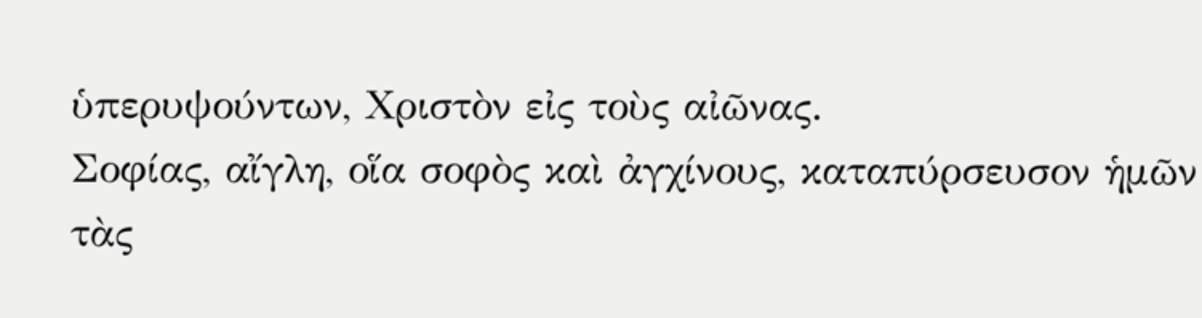ὑπερυψούντων, Χριστὸν εἰς τοὺς αἰῶνας.
Σοφίας, αἴγλη, οἵα σοφὸς καὶ ἀγχίνους, καταπύρσευσον ἡμῶν τὰς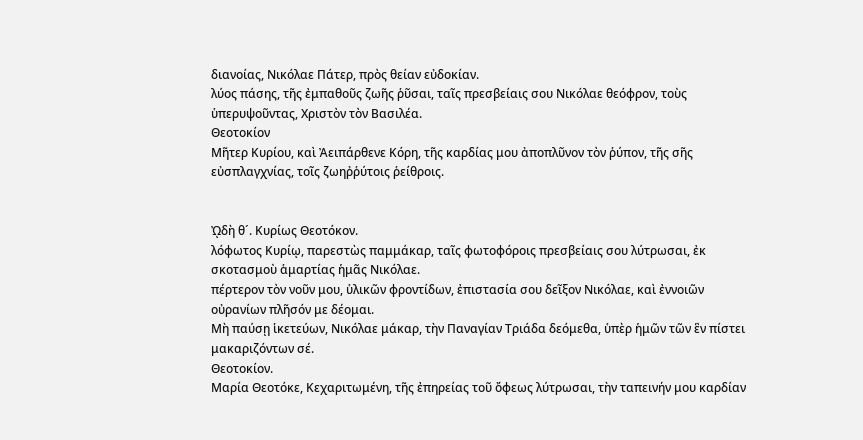διανοίας, Νικόλαε Πάτερ, πρὸς θείαν εὐδοκίαν.
λύος πάσης, τῆς ἐμπαθοῦς ζωῆς ῥῦσαι, ταῖς πρεσβείαις σου Νικόλαε θεόφρον, τοὺς ὑπερυψοῦντας, Χριστὸν τὸν Βασιλέα.
Θεοτοκίον
Μῆτερ Κυρίου, καὶ Ἀειπάρθενε Κόρη, τῆς καρδίας μου ἀποπλῦνον τὸν ῥύπον, τῆς σῆς εὐσπλαγχνίας, τοῖς ζωηῤῥύτοις ῥείθροις.


ᾨδὴ θ´. Κυρίως Θεοτόκον.
λόφωτος Κυρίῳ, παρεστὼς παμμάκαρ, ταῖς φωτοφόροις πρεσβείαις σου λύτρωσαι, ἐκ σκοτασμοὺ ἁμαρτίας ἡμᾶς Νικόλαε.
πέρτερον τὸν νοῦν μου, ὑλικῶν φροντίδων, ἐπιστασία σου δεῖξον Νικόλαε, καὶ ἐννοιῶν οὐρανίων πλῆσόν με δέομαι.
Μὴ παύσῃ ἱκετεύων, Νικόλαε μάκαρ, τὴν Παναγίαν Τριάδα δεόμεθα, ὑπὲρ ἡμῶν τῶν ἓν πίστει μακαριζόντων σέ.
Θεοτοκίον.
Μαρία Θεοτόκε, Κεχαριτωμένη, τῆς ἐπηρείας τοῦ ὄφεως λύτρωσαι, τὴν ταπεινήν μου καρδίαν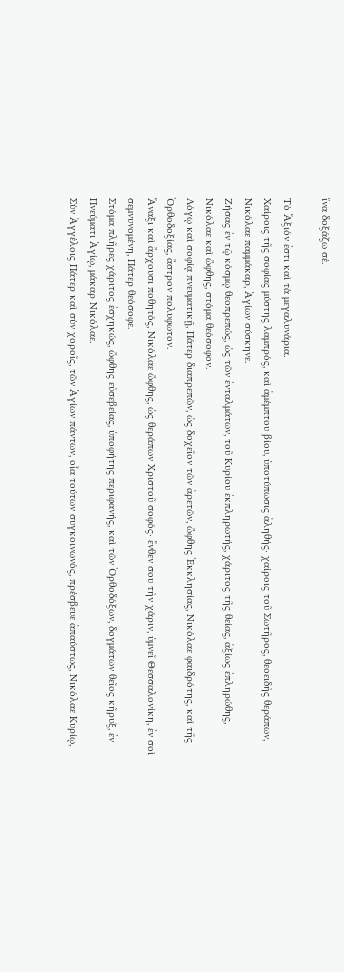ἵνα δοξάζω σέ.

Τὸ Ἄξιόν ἐστι καὶ τὰ μεγαλυνάρια.
Χαίροις τῆς σοφίας μύστης λαμπρός, καὶ ἀμέμπτου βίου, ὑποτύπωσις ἀληθής· χαίροις τοῦ Σωτῆρος, θεοειδὴς θεράπων, Νικόλαε παμμάκαρ, Ἁγίων σύσκηνε.
Ζήσας ἐν τῷ κόσμῳ θεοπρεπώς, ὡς τῶν ἐνταλμάτων, τοῦ Κυρίου ἐκπληρωτής, χάριτος τῆς θείας, ἀξίως ἐπληρώθης, Νικόλαε καὶ ὤφθης, στόμα θεόσοφον.
Λόγῳ καὶ σοφίᾳ πνευματικῇ, Πάτερ διαπρεπῶν, ὡς δοχεῖον τῶν ἀρετῶν, ὤφθης Ἐκκλησίας, Νικόλαε φαιδρότης, καὶ τῆς Ὀρθοδοξίας, ἄστρον πολυφωτον.
Ἄναξι καὶ ἄρχουσι ποθητός, Νικόλαε ὤφθης, ὡς θεράπων Χριστοῦ σοφός· ἔνθεν σου τὴν χάριν, ὑμνεῖ Θεσσαλονίκη, ἐν σοὶ σεμνυνομένη, Πάτερ θεόσοφε.
Στόμα πλῆρες χάριτος ἐσχηκώς, ὤφθης εὐσεβείας, ὑποφήτης περιφανής, καὶ τῶν Ὀρθοδόξων, δογμάτων θεῖος κῆρυξ, ἐν Πνεύματι Ἁγίῳ, μάκαρ Νικόλαε.
Σὺν Ἀγγέλοις Πάτερ καὶ σὺν χοροῖς, τῶν Ἁγίων πάντων, οἷα τούτων συγκοινωνός, πρέσβευε ἀπαύστως, Νικόλαε Κυρίῳ,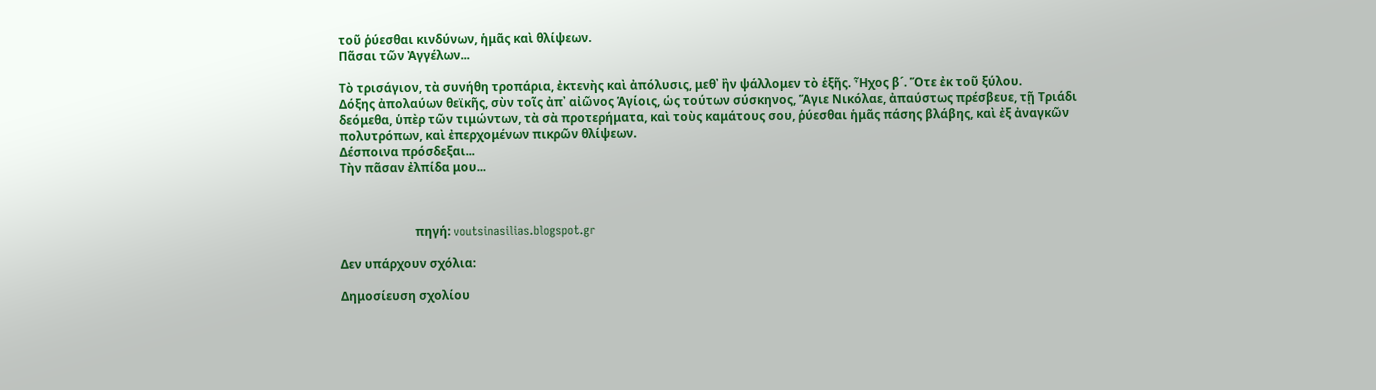τοῦ ῥύεσθαι κινδύνων, ἡμᾶς καὶ θλίψεων.
Πᾶσαι τῶν Ἀγγέλων...

Τὸ τρισάγιον, τὰ συνήθη τροπάρια, ἐκτενὴς καὶ ἀπόλυσις, μεθ᾿ ἢν ψάλλομεν τὸ ἑξῆς. Ἦχος β´. Ὅτε ἐκ τοῦ ξύλου.
Δόξης ἀπολαύων θεϊκῆς, σὺν τοῖς ἀπ᾿ αἰῶνος Ἁγίοις, ὡς τούτων σύσκηνος, Ἅγιε Νικόλαε, ἀπαύστως πρέσβευε, τῇ Τριάδι δεόμεθα, ὑπὲρ τῶν τιμώντων, τὰ σὰ προτερήματα, καὶ τοὺς καμάτους σου, ῥύεσθαι ἡμᾶς πάσης βλάβης, καὶ ἐξ ἀναγκῶν πολυτρόπων, καὶ ἐπερχομένων πικρῶν θλίψεων.
Δέσποινα πρόσδεξαι...
Τὴν πᾶσαν ἐλπίδα μου...



                         πηγή: voutsinasilias.blogspot.gr

Δεν υπάρχουν σχόλια:

Δημοσίευση σχολίου